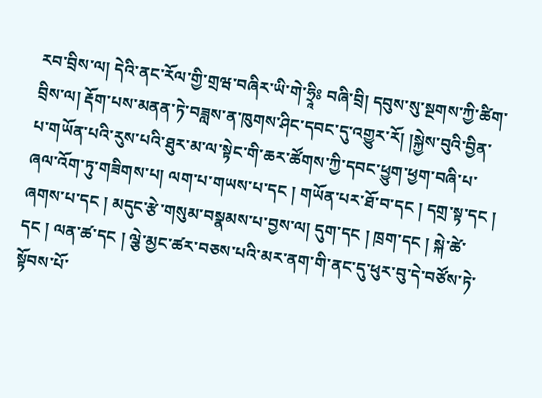རབ་བྲིས་ལ། དེའི་ནང་རོལ་གྱི་གྲཝ་བཞིར་ཡི་གེ་ཧྲཱིཿ བཞི་བྲི། དབུས་སུ་སྔགས་ཀྱི་ཚིག་བྲིས་ལ། རྡོག་པས་མནན་ཏེ་བཟླས་ན་ཁུགས་ཤིང་དབང་དུ་འགྱུར་རོ། །སྐྱེས་བུའི་བྱིན་པ་གཡོན་པའི་རུས་པའི་ཐུར་མ་ལ་སྟེང་གི་ཆར་ཚོགས་ཀྱི་དབང་ཕྱུག་ཕྱག་བཞི་པ་ཞལ་འོག་ཏུ་གཟིགས་པ། ལག་པ་གཡས་པ་དང ། གཡོན་པར་ཐོ་བ་དང ། དགྲ་སྟ་དང ། ཞགས་པ་དང ། མདུང་རྩེ་གསུམ་བསྣམས་པ་བྱས་ལ། དུག་དང ། ཁྲག་དང ། སྐེ་ཚེ་དང ། ལན་ཚ་དང ། ལྕེ་མྱང་ཚར་བཅས་པའི་མར་ནག་གི་ནང་དུ་ཕུར་བུ་དེ་བཙོས་ཏེ་སྟོབས་པོ་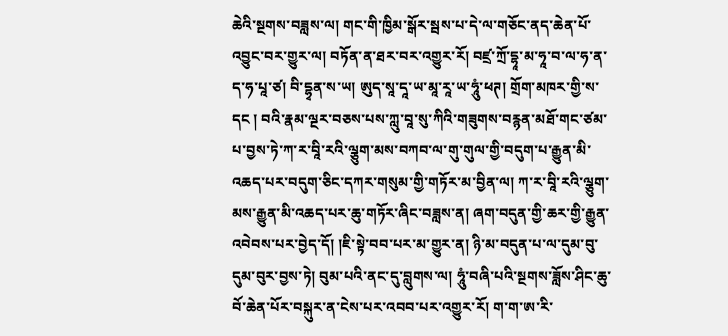ཆེའི་སྔགས་བཟླས་ལ། གང་གི་ཁྱིམ་སྒོར་སྦས་པ་དེ་ལ་གཅོང་ནད་ཆེན་པོ་འབྱུང་བར་གྱུར་ལ། བཏོན་ན་ཐར་བར་འགྱུར་རོ། བཛྲ་ཀྲོ་དྷཱ་མ་ཧཱ་བ་ལ་ཧ་ན་ད་ཧ་པཱ་ཙ། བི་དྷྭན་ས་ཡ། ཨུད་སཱ་དཱ་ཡ་མཱ་རཱ་ཡ་ཧཱུཾ་ཕཊ། གྲོག་མཁར་གྱི་ས་དང ། བའི་རྣམ་ལྔར་བཅས་པས་ཀླུ་བཱ་སུ་ཀིའི་གཟུགས་བརྙན་མཐོ་གང་ཙམ་པ་བྱས་ཏེ་ཀ་ར་བཱི་རའི་ལྕུག་མས་བཀབ་ལ་གུ་གུལ་གྱི་བདུག་པ་རྒྱུན་མི་འཆད་པར་བདུག་ཅིང་དཀར་གསུམ་གྱི་གཏོར་མ་བྱིན་ལ། ཀ་ར་བཱི་རའི་ལྕུག་མས་རྒྱུན་མི་འཆད་པར་ཆུ་གཏོར་ཞིང་བཟླས་ན། ཞག་བདུན་གྱི་ཆར་གྱི་རྒྱུན་འབེབས་པར་བྱེད་དོ། །ཇི་སྟེ་བབ་པར་མ་གྱུར་ན། ཉི་མ་བདུན་པ་ལ་དུམ་བུ་དུམ་བུར་བྱས་ཏེ། བུམ་པའི་ནང་དུ་བླུགས་ལ། ཧཱུཾ་བཞི་པའི་སྔགས་ཟློས་ཤིང་ཆུ་བོ་ཆེན་པོར་བསྐུར་ན་ངེས་པར་འབབ་པར་འགྱུར་རོ། ག་ག་ཨ་རི་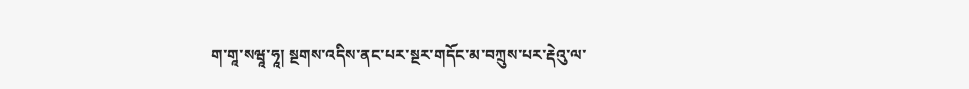ག་གཱ་སཝཱ་ཧཱ། སྔགས་འདིས་ནང་པར་སྔར་གདོང་མ་བཀྲུས་པར་རྡེའུ་ལ་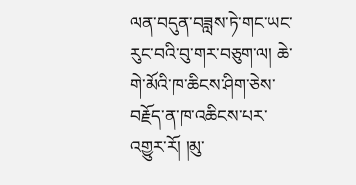ལན་བདུན་བཟླས་ཏེ་གང་ཡང་རུང་བའི་བུ་གར་བཅུག་ལ། ཆེ་གེ་མོའི་ཁ་ཆིངས་ཤིག་ཅེས་བརྗོད་ན་ཁ་འཆིངས་པར་འགྱུར་རོ། །མུ་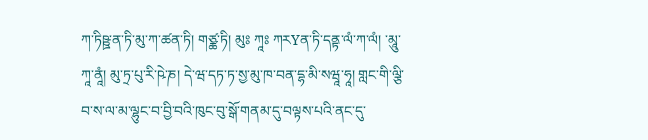ཀ་ཏིཥྛ་ན་ཏི་མུ་ཀ་ཚན་ཏི། གཙྪ་ཏི། མུཿ ཀཱཿ ཀརYན་ཏི་དནྟ་ལཾ་ཀ་ལཾ། ་མཱུ་ཀཱ་ནཱཾ། མུ་ཏྲ་པུ་རི་ཥེ་ཎ། དེ་ཝ་དཏ་ཏ་སྱ་མུ་ཁ་བན་དྷ་མི་སཝཱ་ཧཱ། གླང་གི་ལྕི་བ་ས་ལ་མ་ལྷུང་བ་བྱི་བའི་ཁུང་བུ་སྒོ་གནམ་དུ་བལྟས་པའི་ནང་དུ་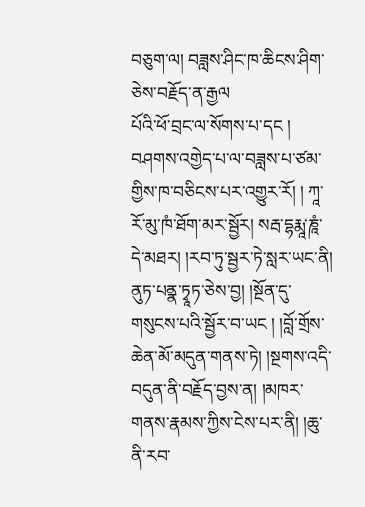བཅུག་ལ། བཟླས་ཤིང་ཁ་ཆིངས་ཤིག་ཅེས་བརྗོད་ན་རྒྱལ
པོའི་ཕོ་བྲང་ལ་སོགས་པ་དང ། བཤགས་འགྱེད་པ་ལ་བཟླས་པ་ཙམ་གྱིས་ཁ་བཅིངས་པར་འགྱུར་རོ། ། ཀཱ་རོ་མུ་ཁཾ་ཐོག་མར་སྦྱོར། སརྦ་དྷརྨཱ་ཎཱཾ་དེ་མཐར། །རབ་ཏུ་སྦྱར་ཏེ་སླར་ཡང་ནི། ནུཏ་པནྣ་ཏྭཱཏ་ཅེས་བྱ། །སྔོན་དུ་གསུངས་པའི་སྦྱོར་བ་ཡང ། །བློ་གྲོས་ཆེན་མོ་མདུན་གནས་ཏེ། །སྔགས་འདི་བདུན་ནི་བརྗོད་བྱས་ན། །མཁར་གནས་རྣམས་ཀྱིས་ངེས་པར་ནི། །ཆུ་ནི་རབ་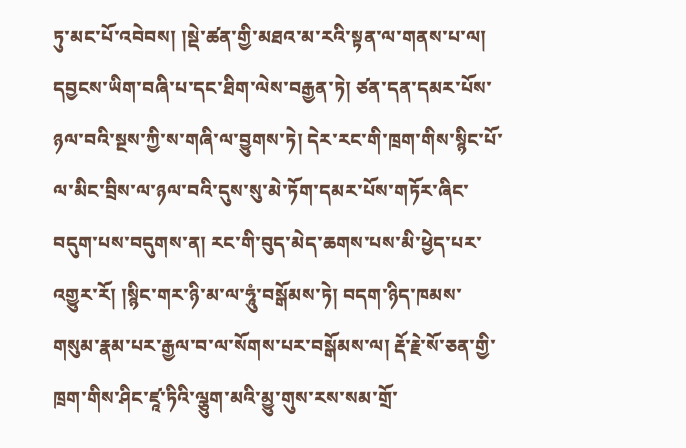ཏུ་མང་པོ་འབེབས། །སྡེ་ཚན་གྱི་མཐའ་མ་རའི་སྟན་ལ་གནས་པ་ལ། དབྱངས་ཡིག་བཞི་པ་དང་ཐིག་ལེས་བརྒྱན་ཏེ། ཙན་དན་དམར་པོས་ཉལ་བའི་སྔས་ཀྱི་ས་གཞི་ལ་བྱུགས་ཏེ། དེར་རང་གི་ཁྲག་གིས་སྙིང་པོ་ལ་མིང་བྲིས་ལ་ཉལ་བའི་དུས་སུ་མེ་ཏོག་དམར་པོས་གཏོར་ཞིང་བདུག་པས་བདུགས་ན། རང་གི་བུད་མེད་ཆགས་པས་མི་ཕྱེད་པར་འགྱུར་རོ། །སྙིང་གར་ཉི་མ་ལ་ཧཱུཾ་བསྒོམས་ཏེ། བདག་ཉིད་ཁམས་གསུམ་རྣམ་པར་རྒྱལ་བ་ལ་སོགས་པར་བསྒོམས་ལ། རྡོ་རྗེ་སོ་ཅན་གྱི་ཁྲག་གིས་ཤིང་ཛཱ་ཏིའི་ལྕུག་མའི་མྱུ་གུས་རས་སམ་གྲོ་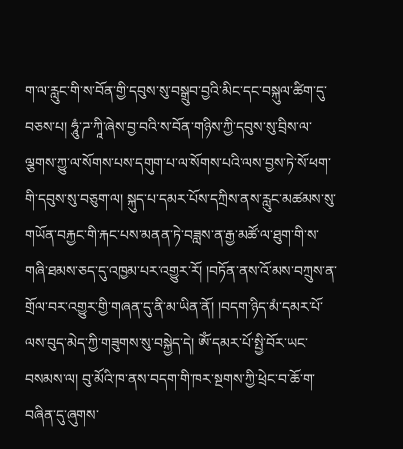ག་ལ་རླུང་གི་ས་བོན་གྱི་དབུས་སུ་བསྒྲུབ་བྱའི་མིང་དང་བསྐུལ་ཚིག་དུ་བཅས་པ། ཧཱུཾ་ཌ་ཀཱི་ཞེས་བྱ་བའི་ས་བོན་གཉིས་ཀྱི་དབུས་སུ་བྲིས་ལ་ལྕགས་ཀྱུ་ལ་སོགས་པས་དགུག་པ་ལ་སོགས་པའི་ལས་བྱས་ཏེ་སོ་ཕག་གི་དབུས་སུ་བཅུག་ལ། སྐུད་པ་དམར་པོས་དཀྲིས་ནས་རླུང་མཚམས་སུ་གཡོན་བརྐྱང་གི་རྐང་པས་མནན་ཏེ་བཟླས་ན་རྒྱ་མཚོ་ལ་ཐུག་གི་ས་གཞི་ཐམས་ཅད་དུ་འཁྱམ་པར་འགྱུར་རོ། །བཏོན་ནས་འོ་མས་བཀྲུས་ན་གྲོལ་བར་འགྱུར་གྱི་གཞན་དུ་ནི་མ་ཡིན་ནོ། །བདག་ཉིད་མཾ་དམར་པོ་ལས་བུད་མེད་ཀྱི་གཟུགས་སུ་བསྐྱེད་དེ། ཨོཾ་དམར་པོ་སྤྱི་བོར་ཡང་བསམས་ལ། བུ་མོའི་ཁ་ནས་བདག་གི་ཁར་སྔགས་ཀྱི་ཕྲེང་བ་ཆོ་ག་བཞིན་དུ་ཞུགས་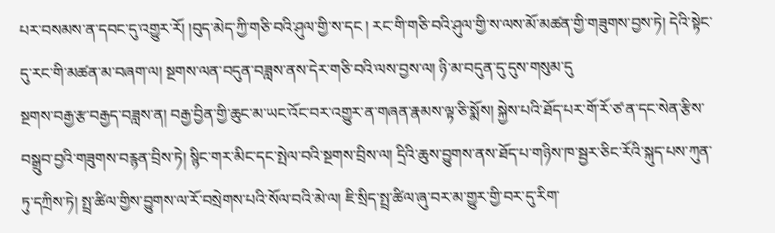པར་བསམས་ན་དབང་དུ་འགྱུར་རོ། །བུད་མེད་ཀྱི་གཅི་བའི་ཤུལ་གྱི་ས་དང ། རང་གི་གཅི་བའི་ཤུལ་གྱི་ས་ལས་མོ་མཚན་གྱི་གཟུགས་བྱས་ཏེ། དེའི་སྟེང་དུ་རང་གི་མཚན་མ་བཞག་ལ། སྔགས་ལན་བདུན་བཟླས་ནས་དེར་གཅི་བའི་ལས་བྱས་ལ། ཉི་མ་བདུན་དུ་དུས་གསུམ་དུ
སྔགས་བརྒྱ་རྩ་བརྒྱད་བཟླས་ན། བརྒྱ་བྱིན་གྱི་ཆུང་མ་ཡང་འོང་བར་འགྱུར་ན་གཞན་རྣམས་ལྟ་ཅི་སྨོས། སྐྱེས་པའི་ཐོད་པར་གོ་རོ་ཙ་ན་དང་སེན་རྩིས་བསྒྲུབ་བྱའི་གཟུགས་བརྙན་བྲིས་ཏེ། སྙིང་གར་མིང་དང་སྤེལ་བའི་སྔགས་བྲིས་ལ། དྲིའི་ཆུས་བྱུགས་ནས་ཐོད་པ་གཉིས་ཁ་སྦྱར་ཅིང་རོའི་སྐུད་པས་ཀུན་ཏུ་དཀྲིས་ཏེ། སྤྲ་ཚིལ་གྱིས་བྱུགས་ལ་རོ་བསྲེགས་པའི་སོལ་བའི་མེ་ལ། ཇི་སྲིད་སྤྲ་ཚིལ་ཞུ་བར་མ་གྱུར་གྱི་བར་དུ་རིག་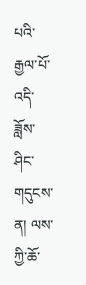པའི་རྒྱལ་པོ་འདི་ཟློས་ཤིང་གདུངས་ན། ལས་ཀྱི་ཆོ་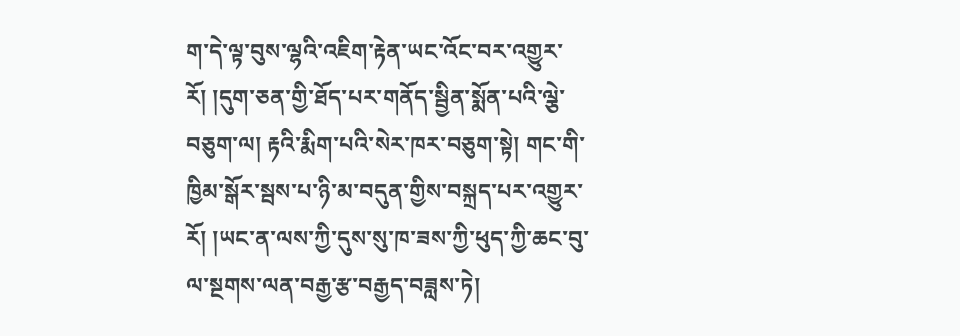ག་དེ་ལྟ་བུས་ལྷའི་འཇིག་རྟེན་ཡང་འོང་བར་འགྱུར་རོ། །དུག་ཅན་གྱི་ཐོད་པར་གནོད་སྦྱིན་སྨོན་པའི་ལྕེ་བཅུག་ལ། རྟའི་རྨིག་པའི་སེར་ཁར་བཅུག་སྟེ། གང་གི་ཁྱིམ་སྒོར་སྦས་པ་ཉི་མ་བདུན་གྱིས་བསྐྲད་པར་འགྱུར་རོ། །ཡང་ན་ལས་ཀྱི་དུས་སུ་ཁ་ཟས་ཀྱི་ཕུད་ཀྱི་ཆང་བུ་ལ་སྔགས་ལན་བརྒྱ་རྩ་བརྒྱད་བཟླས་ཏེ།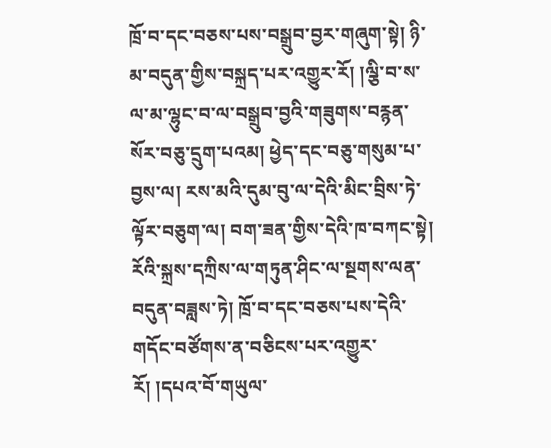ཁྲོ་བ་དང་བཅས་པས་བསྒྲུབ་བྱར་གཞུག་སྟེ། ཉི་མ་བདུན་གྱིས་བསྐྲད་པར་འགྱུར་རོ། །ལྕི་བ་ས་ལ་མ་ལྷུང་བ་ལ་བསྒྲུབ་བྱའི་གཟུགས་བརྙན་སོར་བཅུ་དྲུག་པའམ། ཕྱེད་དང་བཅུ་གསུམ་པ་བྱས་ལ། རས་མའི་དུམ་བུ་ལ་དེའི་མིང་བྲིས་ཏེ་ལྟོར་བཅུག་ལ། བག་ཟན་གྱིས་དེའི་ཁ་བཀང་སྟེ། རོའི་སྐྲས་དཀྲིས་ལ་གཏུན་ཤིང་ལ་སྔགས་ལན་བདུན་བཟླས་ཏེ། ཁྲོ་བ་དང་བཅས་པས་དེའི་གདོང་བཙོགས་ན་བཅིངས་པར་འགྱུར་རོ། །དཔའ་བོ་གཡུལ་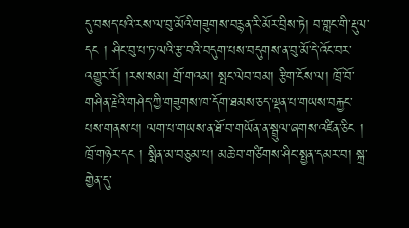དུ་བསད་པའི་རས་ལ་བུ་མོའི་གཟུགས་བརྙན་རི་མོར་བྲིས་ཏེ། བ་གླང་གི་རྡུལ་དང ། ཤིང་བུ་པ་ཏ་ལའི་རྩ་བའི་བདུག་པས་བདུགས་ན་བུ་མོ་དེ་འོང་བར་འགྱུར་རོ། །རས་སམ། གྲོ་གའམ། སྤང་ལེབ་བམ། རྩིག་ངོས་ལ། ཁྲོ་བོ་གཤིན་རྗེའི་གཤེད་ཀྱི་གཟུགས་ཁ་དོག་ཐམས་ཅད་ལྡན་པ་གཡས་བརྐྱང་པས་གནས་པ། ལག་པ་གཡས་ན་ཐོ་བ་གཡོན་ན་སྦྲུལ་ཞགས་འཛིན་ཅིང ། ཁྲོ་གཉེར་དང ། སྨིན་མ་བཅུམ་པ། མཆེ་བ་གཙིགས་ཤིང་སྤྱན་དམར་བ། སྐྲ་གྱེན་དུ་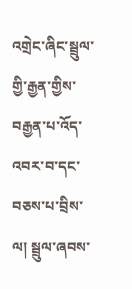འགྲེང་ཞིང་སྦྲུལ་གྱི་རྒྱན་གྱིས་བརྒྱན་པ་འོད་འབར་བ་དང་བཅས་པ་བྲིས་ལ། སྦྲུལ་ཞབས་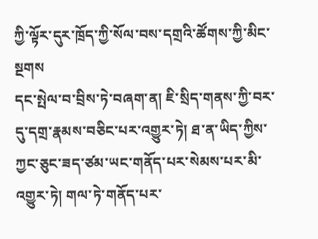ཀྱི་ལྟོར་དུར་ཁྲོད་ཀྱི་སོལ་བས་དགྲའི་ཚོགས་ཀྱི་མིང་སྔགས
དང་སྤེལ་བ་བྲིས་ཏེ་བཞག་ན། ཇི་སྲིད་གནས་ཀྱི་བར་དུ་དགྲ་རྣམས་བཅིང་པར་འགྱུར་ཏེ། ཐ་ན་ཡིད་ཀྱིས་ཀྱང་ཅུང་ཟད་ཙམ་ཡང་གནོད་པར་སེམས་པར་མི་འགྱུར་ཏེ། གལ་ཏེ་གནོད་པར་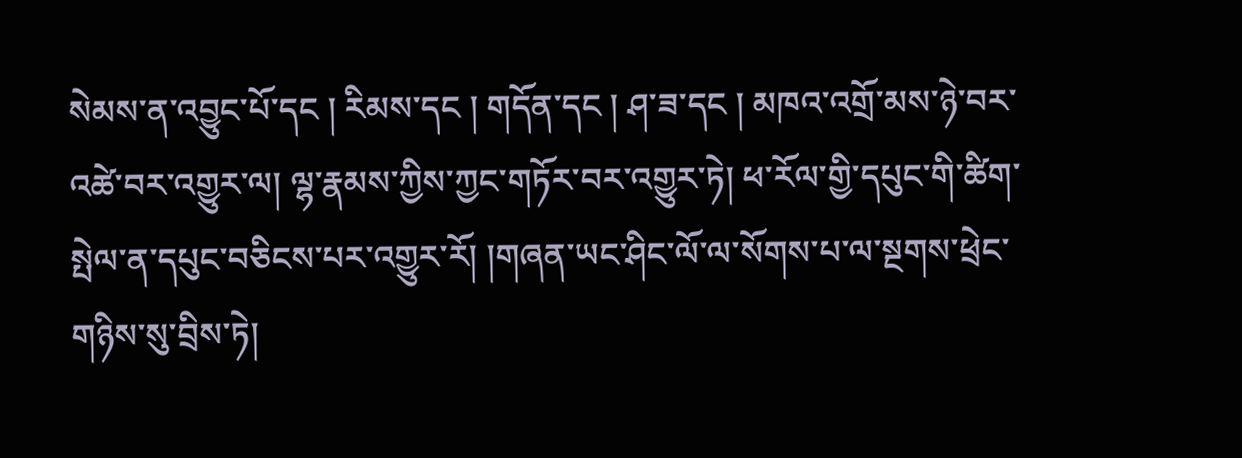སེམས་ན་འབྱུང་པོ་དང ། རིམས་དང ། གདོན་དང ། ཤ་ཟ་དང ། མཁའ་འགྲོ་མས་ཉེ་བར་འཚེ་བར་འགྱུར་ལ། ལྷ་རྣམས་ཀྱིས་ཀྱང་གཏོར་བར་འགྱུར་ཏེ། ཕ་རོལ་གྱི་དཔུང་གི་ཚིག་སྤེལ་ན་དཔུང་བཅིངས་པར་འགྱུར་རོ། །གཞན་ཡང་ཤིང་ལོ་ལ་སོགས་པ་ལ་སྔགས་ཕྲེང་གཉིས་སུ་བྲིས་ཏེ།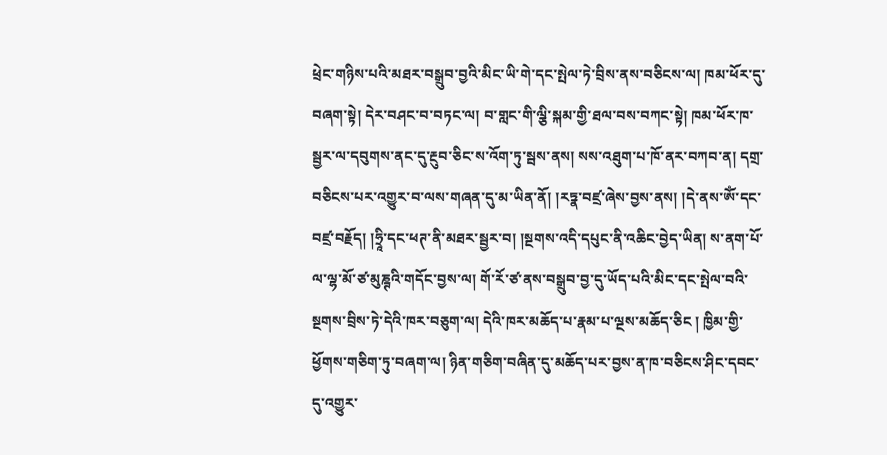ཕྲེང་གཉིས་པའི་མཐར་བསྒྲུབ་བྱའི་མིང་ཡི་གེ་དང་སྤེལ་ཏེ་བྲིས་ནས་བཅིངས་ལ། ཁམ་ཕོར་དུ་བཞག་སྟེ། དེར་བཤང་བ་བཏང་ལ། བ་གླང་གི་ལྕི་སྐམ་གྱི་ཐལ་བས་བཀང་སྟེ། ཁམ་ཕོར་ཁ་སྦྱར་ལ་དབུགས་ནང་དུ་རྔུབ་ཅིང་ས་འོག་ཏུ་སྦས་ནས། སས་འཐུག་པ་ཁོ་ནར་བཀབ་ན། དགྲ་བཅིངས་པར་འགྱུར་བ་ལས་གཞན་དུ་མ་ཡིན་ནོ། །རཏྣ་བཛྲ་ཞེས་བྱས་ནས། །དེ་ནས་ཨོཾ་དང་བཛྲ་བརྗོད། །ཧྲཱི་དང་ཕཊ་ནི་མཐར་སྦྱར་བ། །སྔགས་འདི་དཔུང་ནི་འཆིང་བྱེད་ཡིན། ས་ནག་པོ་ལ་ལྷ་མོ་ཙ་མུཎྚའི་གདོང་བྱས་ལ། གོ་རོ་ཙ་ནས་བསྒྲུབ་བྱ་དུ་ཡོད་པའི་མིང་དང་སྤེལ་བའི་སྔགས་བྲིས་ཏེ་དེའི་ཁར་བཅུག་ལ། དེའི་ཁར་མཆོད་པ་རྣམ་པ་ལྔས་མཆོད་ཅིང ། ཁྱིམ་གྱི་ཕྱོགས་གཅིག་ཏུ་བཞག་ལ། ཉིན་གཅིག་བཞིན་དུ་མཆོད་པར་བྱས་ན་ཁ་བཅིངས་ཤིང་དབང་དུ་འགྱུར་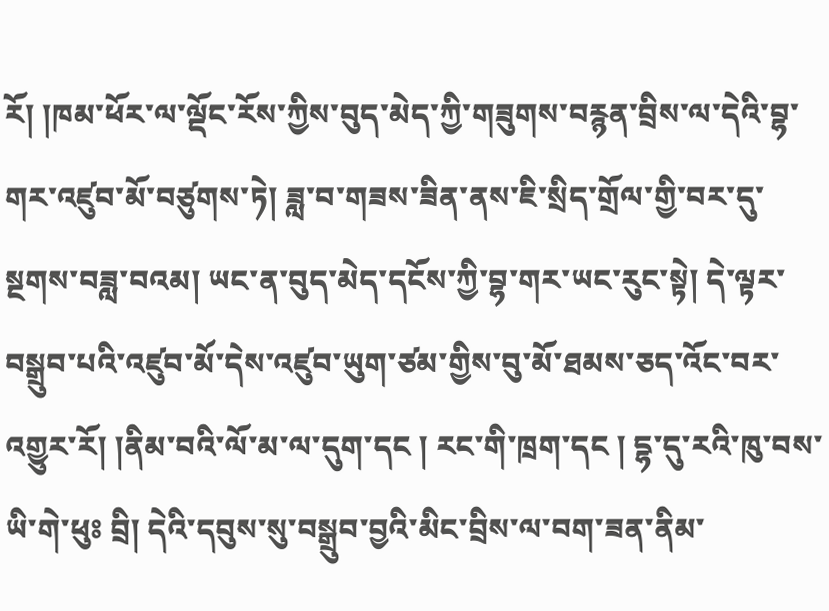རོ། །ཁམ་ཕོར་ལ་ལྡོང་རོས་ཀྱིས་བུད་མེད་ཀྱི་གཟུགས་བརྙན་བྲིས་ལ་དེའི་བྷ་གར་འཛུབ་མོ་བཙུགས་ཏེ། ཟླ་བ་གཟས་ཟིན་ནས་ཇི་སྲིད་གྲོལ་གྱི་བར་དུ་སྔགས་བཟླ་བའམ། ཡང་ན་བུད་མེད་དངོས་ཀྱི་བྷ་གར་ཡང་རུང་སྟེ། དེ་ལྟར་བསྒྲུབ་པའི་འཛུབ་མོ་དེས་འཛུབ་ཡུག་ཙམ་གྱིས་བུ་མོ་ཐམས་ཅད་འོང་བར་འགྱུར་རོ། །ནིམ་བའི་ལོ་མ་ལ་དུག་དང ། རང་གི་ཁྲག་དང ། དྷ་དུ་རའི་ཁུ་བས་ཡི་གེ་ཕུཿ བྲི། དེའི་དབུས་སུ་བསྒྲུབ་བྱའི་མིང་བྲིས་ལ་བག་ཟན་ནིམ་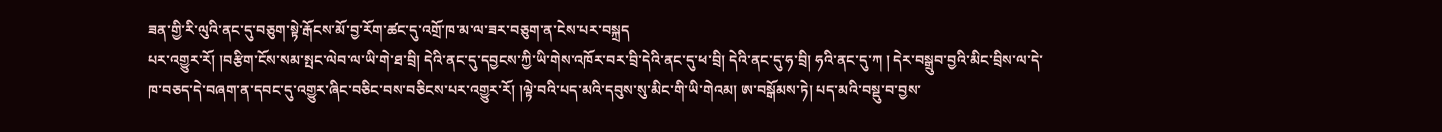ཟན་གྱི་རི་ལུའི་ནང་དུ་བཅུག་སྟེ་རྒོངས་མོ་བྱ་རོག་ཚང་དུ་འགྲོ་ཁ་མ་ལ་ཟར་བཅུག་ན་ངེས་པར་བསྐྲད
པར་འགྱུར་རོ། །བརྩིག་ངོས་སམ་སྤང་ལེབ་ལ་ཡི་གེ་ཐ་བྲི། དེའི་ནང་དུ་དབྱངས་ཀྱི་ཡི་གེས་འཁོར་བར་བྲི་དེའི་ནང་དུ་ཕ་བྲི། དེའི་ནང་དུ་ཧ་བྲི། ཧའི་ནང་དུ་ཀ ། དེར་བསྒྲུབ་བྱའི་མིང་བྲིས་ལ་དེ་ཁ་བཅད་དེ་བཞག་ན་དབང་དུ་འགྱུར་ཞིང་བཅིང་བས་བཅིངས་པར་འགྱུར་རོ། །ལྟེ་བའི་པད་མའི་དབུས་སུ་མིང་གི་ཡི་གེའམ། ཨ་བསྒོམས་ཏེ། པད་མའི་བསྡུ་བ་བྱས་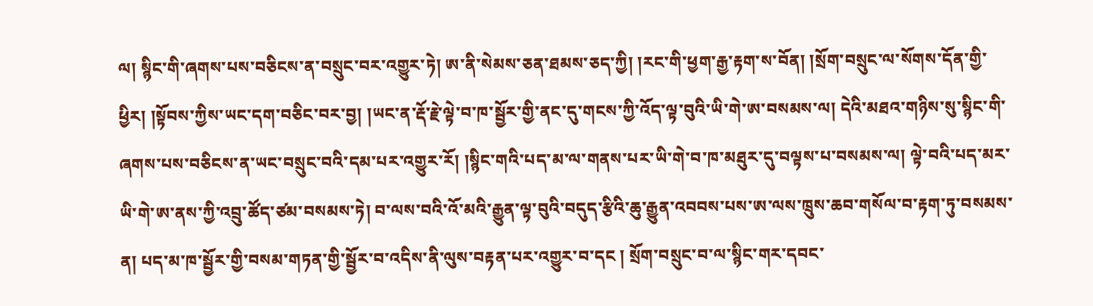ལ། སྙིང་གི་ཞགས་པས་བཅིངས་ན་བསྲུང་བར་འགྱུར་ཏེ། ཨ་ནི་སེམས་ཅན་ཐམས་ཅད་ཀྱི། །རང་གི་ཕྱག་རྒྱ་རྟག་ས་བོན། །སྲོག་བསྲུང་ལ་སོགས་དོན་གྱི་ཕྱིར། །སྟོབས་ཀྱིས་ཡང་དག་བཅིང་བར་བྱ། །ཡང་ན་རྡོ་རྗེ་ལྟེ་བ་ཁ་སྦྱོར་གྱི་ནང་དུ་གངས་ཀྱི་འོད་ལྟ་བུའི་ཡི་གེ་ཨ་བསམས་ལ། དེའི་མཐའ་གཉིས་སུ་སྙིང་གི་ཞགས་པས་བཅིངས་ན་ཡང་བསྲུང་བའི་དམ་པར་འགྱུར་རོ། །སྙིང་གའི་པད་མ་ལ་གནས་པར་ཡི་གེ་བ་ཁ་མཐུར་དུ་བལྟས་པ་བསམས་ལ། ལྟེ་བའི་པད་མར་ཡི་གེ་ཨ་ནས་ཀྱི་འབྲུ་ཚོད་ཙམ་བསམས་ཏེ། བ་ལས་བའི་འོ་མའི་རྒྱུན་ལྟ་བུའི་བདུད་རྩིའི་ཆུ་རྒྱུན་འབབས་པས་ཨ་ལས་ཁྲུས་ཆབ་གསོལ་བ་རྟག་ཏུ་བསམས་ན། པད་མ་ཁ་སྦྱོར་གྱི་བསམ་གཏན་གྱི་སྦྱོར་བ་འདིས་ནི་ལུས་བརྟན་པར་འགྱུར་བ་དང ། སྲོག་བསྲུང་བ་ལ་སྙིང་གར་དབང་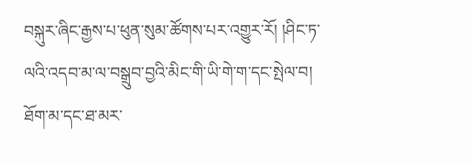བསྐུར་ཞིང་རྒྱས་པ་ཕུན་སུམ་ཚོགས་པར་འགྱུར་རོ། །ཤིང་ཏ་ལའི་འདབ་མ་ལ་བསྒྲུབ་བྱའི་མིང་གི་ཡི་གེ་ག་དང་སྤེལ་བ། ཐོག་མ་དང་ཐ་མར་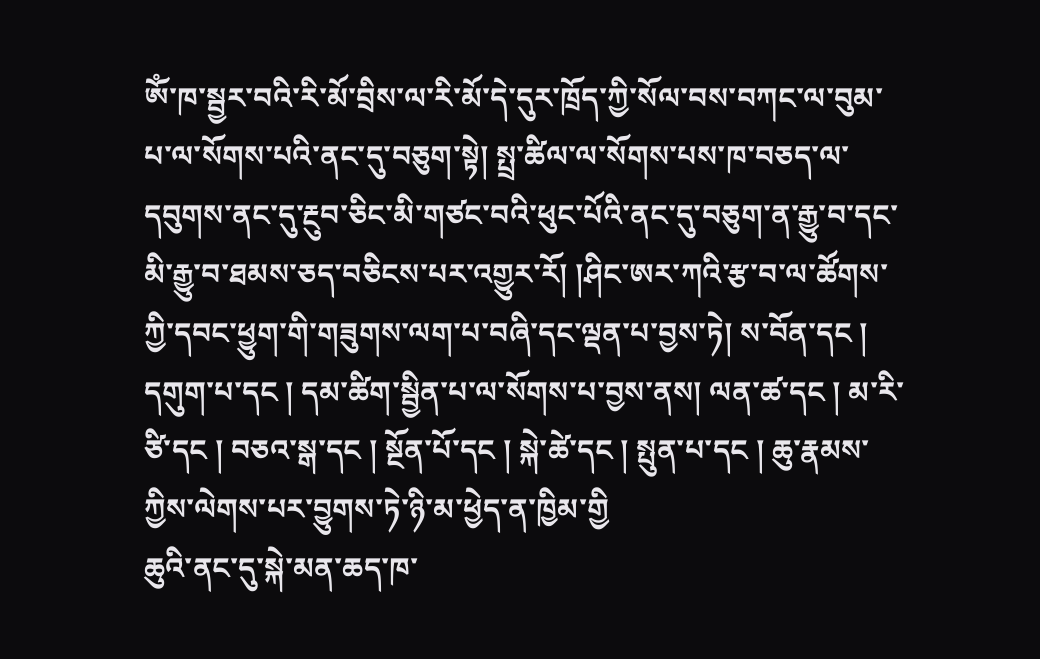ཨོཾ་ཁ་སྦྱར་བའི་རི་མོ་བྲིས་ལ་རི་མོ་དེ་དུར་ཁྲོད་ཀྱི་སོལ་བས་བཀང་ལ་བུམ་པ་ལ་སོགས་པའི་ནང་དུ་བཅུག་སྟེ། སྤྲ་ཚིལ་ལ་སོགས་པས་ཁ་བཅད་ལ་དབུགས་ནང་དུ་རྔུབ་ཅིང་མི་གཙང་བའི་ཕུང་པོའི་ནང་དུ་བཅུག་ན་རྒྱུ་བ་དང་མི་རྒྱུ་བ་ཐམས་ཅད་བཅིངས་པར་འགྱུར་རོ། །ཤིང་ཨར་ཀའི་རྩ་བ་ལ་ཚོགས་ཀྱི་དབང་ཕྱུག་གི་གཟུགས་ལག་པ་བཞི་དང་ལྡན་པ་བྱས་ཏེ། ས་བོན་དང ། དགུག་པ་དང ། དམ་ཚིག་སྦྱིན་པ་ལ་སོགས་པ་བྱས་ནས། ལན་ཚ་དང ། མ་རི་ཙི་དང ། བཅའ་སྒ་དང ། སྔོན་པོ་དང ། སྐེ་ཚེ་དང ། སྤུན་པ་དང ། ཆུ་རྣམས་ཀྱིས་ལེགས་པར་བྱུགས་ཏེ་ཉི་མ་ཕྱེད་ན་ཁྱིམ་གྱི
ཆུའི་ནང་དུ་སྐེ་མན་ཆད་ཁ་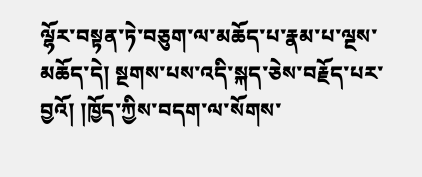ལྷོར་བསྟན་ཏེ་བཅུག་ལ་མཆོད་པ་རྣམ་པ་ལྔས་མཆོད་དེ། སྔགས་པས་འདི་སྐད་ཅེས་བརྗོད་པར་བྱའོ། །ཁྱོད་ཀྱིས་བདག་ལ་སོགས་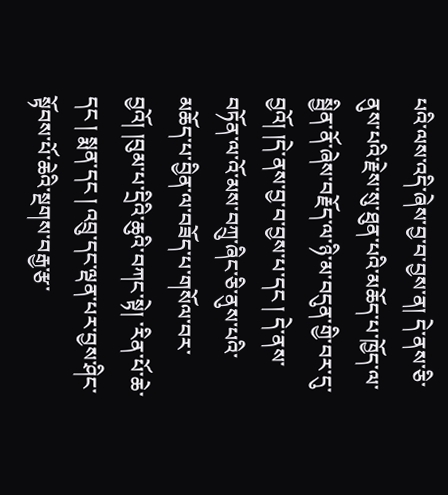པའི་ལས་འདི་ཞེས་བྱ་བ་བྱས་ན། དེ་ནས་ཅི་ནུས་པའི་རྗེས་སུ་ཐུན་པའི་མཆོད་པ་ཁྱོད་ལ་སྦྱིན་ནོ་ཞེས་བརྗོད་ལ་ཉི་མ་བདུན་གྱི་བར་དུ་བྱའོ། །དེ་ནས་བྱ་བ་བྱས་པ་དང ། དེ་ནས་བཏོན་ལ་འོ་མས་བཀྲུ་ཞིང་ཅི་ནུས་པའི་མཆོད་པ་བྱིན་ལ་བཟོད་པ་གསོལ་བར་བྱའོ། །བུམ་པ་དྲིའི་ཆུའི་བཀང་སྟེ། ་རིན་པོ་ཆེ་དང ། སྨན་དང ། འབྲུ་དང་ལྡན་པར་བྱས་ཤིང་སྟོབས་པོ་ཆེའི་སྔགས་བརྒྱ་རྩ་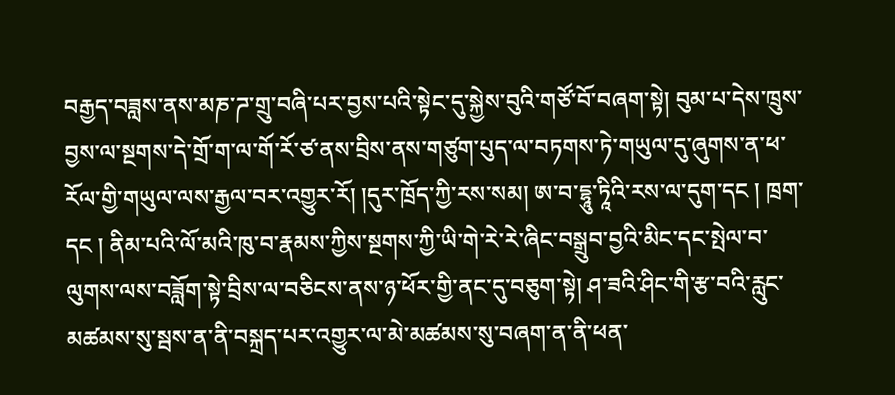བརྒྱད་བཟླས་ནས་མཎ་ཌ་གྲུ་བཞི་པར་བྱས་པའི་སྟེང་དུ་སྐྱེས་བུའི་གཙོ་བོ་བཞག་སྟེ། བུམ་པ་དེས་ཁྲུས་བྱས་ལ་སྔགས་དེ་གྲོ་ག་ལ་གོ་རོ་ཙ་ནས་བྲིས་ནས་གཙུག་པུད་ལ་བཏགས་ཏེ་གཡུལ་དུ་ཞུགས་ན་ཕ་རོལ་གྱི་གཡུལ་ལས་རྒྱལ་བར་འགྱུར་རོ། །དུར་ཁྲོད་ཀྱི་རས་སམ། ཨ་བ་དྷཱུ་ཏཱིའི་རས་ལ་དུག་དང ། ཁྲག་དང ། ནིམ་པའི་ལོ་མའི་ཁུ་བ་རྣམས་ཀྱིས་སྔགས་ཀྱི་ཡི་གེ་རེ་རེ་ཞིང་བསྒྲུབ་བྱའི་མིང་དང་སྤེལ་བ་ལུགས་ལས་བཟློག་སྟེ་བྲིས་ལ་བཅིངས་ནས་ཉ་ཕོར་གྱི་ནང་དུ་བཅུག་སྟེ། ཤ་ཟའི་ཤིང་གི་རྩ་བའི་རླུང་མཚམས་སུ་སྦས་ན་ནི་བསྐྲད་པར་འགྱུར་ལ་མེ་མཚམས་སུ་བཞག་ན་ནི་ཕན་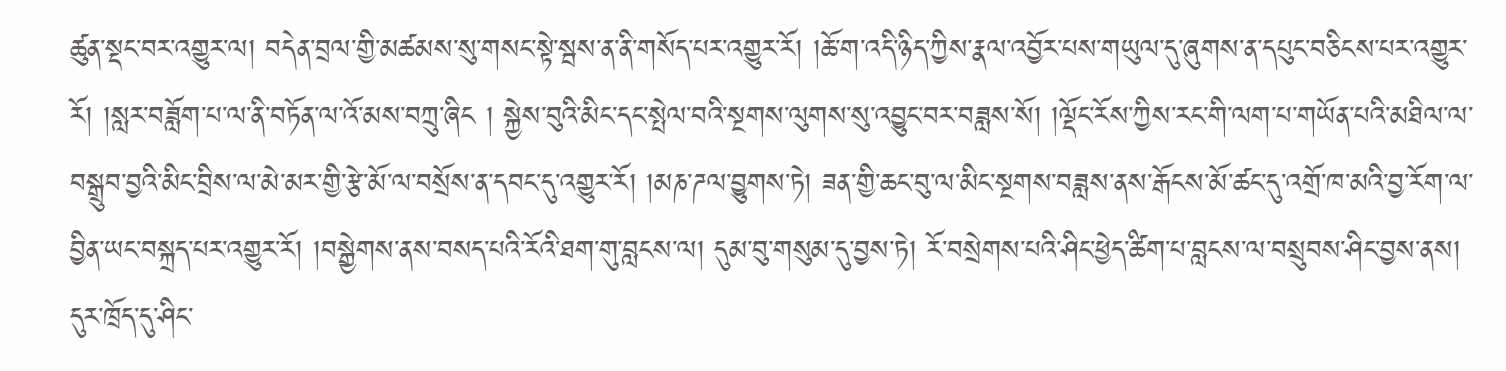ཚུན་སྡང་བར་འགྱུར་ལ། བདེན་བྲལ་གྱི་མཚམས་སུ་གསང་སྟེ་སྦས་ན་ནི་གསོད་པར་འགྱུར་རོ། །ཆོ་ག་འདི་ཉིད་ཀྱིས་རྣལ་འབྱོར་པས་གཡུལ་དུ་ཞུགས་ན་དཔུང་བཅིངས་པར་འགྱུར་རོ། །སླར་བཟློག་པ་ལ་ནི་བཏོན་ལ་འོ་མས་བཀྲུ་ཞིང ། སྐྱེས་བུའི་མིང་དང་སྤེལ་བའི་སྔགས་ལུགས་སུ་འབྱུང་བར་བཟླས་སོ། །ལྡོང་རོས་ཀྱིས་རང་གི་ལག་པ་གཡོན་པའི་མཐིལ་ལ་བསྒྲུབ་བྱའི་མིང་བྲིས་ལ་མེ་མར་གྱི་རྩེ་མོ་ལ་བསྲོས་ན་དབང་དུ་འགྱུར་རོ། །མཎ་ཌལ་བྱུགས་ཏེ། ཟན་གྱི་ཆང་བུ་ལ་མིང་སྔགས་བཟླས་ནས་རྒོངས་མོ་ཚང་དུ་འགྲོ་ཁ་མའི་བྱ་རོག་ལ་བྱིན་ཡང་བསྐྲད་པར་འགྱུར་རོ། །བསྒྱེགས་ནས་བསད་པའི་རོའི་ཐག་གུ་བླངས་ལ། དུམ་བུ་གསུམ་དུ་བྱས་ཏེ། རོ་བསྲེགས་པའི་ཤིང་ཕྱེད་ཚིག་པ་བླངས་ལ་བསྲུབས་ཤིང་བྱས་ནས། དུར་ཁྲོད་དུ་ཤིང་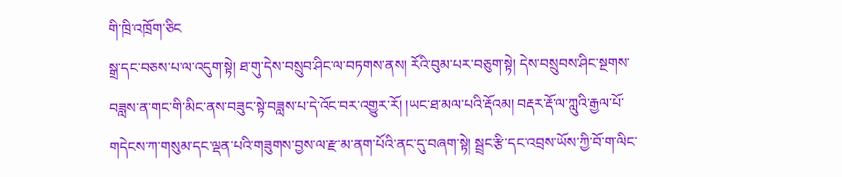གི་ཁྲི་འཁྲོག་ཅིང
སྒྲ་དང་བཅས་པ་ལ་འདུག་སྟེ། ཐ་གུ་དེས་བསྲུབ་ཤིང་ལ་བཏགས་ནས། རོའི་བུམ་པར་བཅུག་སྟེ། དེས་བསྲུབས་ཤིང་སྔགས་བཟླས་ན་གང་གི་མིང་ནས་བཟུང་སྟེ་བཟླས་པ་དེ་འོང་བར་འགྱུར་རོ། །ཡང་ཐ་མལ་པའི་རྡོའམ། བརྡར་རྡོ་ལ་ཀླུའི་རྒྱལ་པོ་གདེངས་ཀ་གསུམ་དང་ལྡན་པའི་གཟུགས་བྱས་ལ་རྫ་མ་ནག་པོའི་ནང་དུ་བཞག་སྟེ། སྦྲང་རྩི་དང་འབྲས་ཡོས་ཀྱི་བོ་ག་ལིང་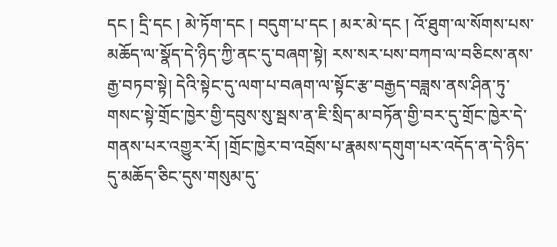དང ། དྲི་དང ། མེ་ཏོག་དང ། བདུག་པ་དང ། མར་མེ་དང ། འོ་ཐུག་ལ་སོགས་པས་མཆོད་ལ་སྣོད་དེ་ཉིད་ཀྱི་ནང་དུ་བཞག་སྟེ། རས་སར་པས་བཀབ་ལ་བཅིངས་ནས་རྒྱ་བཏབ་སྟེ། དེའི་སྟེང་དུ་ལག་པ་བཞག་ལ་སྟོང་རྩ་བརྒྱད་བཟླས་ནས་ཤིན་ཏུ་གསང་སྟེ་གྲོང་ཁྱེར་གྱི་དབུས་སུ་སྦས་ན་ཇི་སྲིད་མ་བཏོན་གྱི་བར་དུ་གྲོང་ཁྱེར་དེ་གནས་པར་འགྱུར་རོ། །གྲོང་ཁྱེར་བ་འབྲོས་པ་རྣམས་དགུག་པར་འདོད་ན་དེ་ཉིད་དུ་མཆོད་ཅིང་དུས་གསུམ་དུ་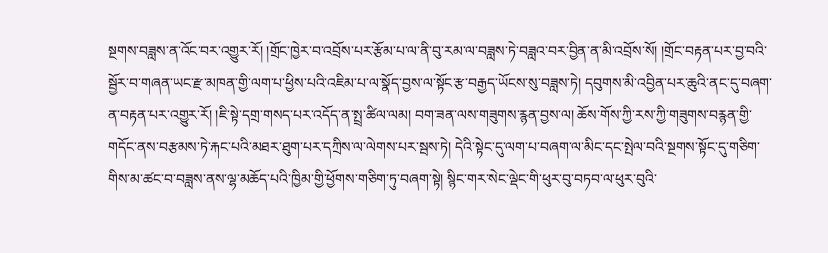སྔགས་བཟླས་ན་འོང་བར་འགྱུར་རོ། །གྲོང་ཁྱེར་བ་འབྲོས་པར་རྩོམ་པ་ལ་ནི་བུ་རམ་ལ་བཟླས་ཏེ་བཟླའ་བར་བྱིན་ན་མི་འབྲོས་སོ། །གྲོང་བརྟན་པར་བྱ་བའི་སྦྱོར་བ་གཞན་ཡང་རྫ་མཁན་གྱི་ལག་པ་ཕྱིས་པའི་འཇིམ་པ་ལ་སྣོད་བྱས་ལ་སྟོང་རྩ་བརྒྱད་ཡོངས་སུ་བཟླས་ཏེ། དབུགས་མི་འབྱིན་པར་ཆུའི་ནང་དུ་བཞག་ན་བརྟན་པར་འགྱུར་རོ། །ཇི་སྟེ་དགྲ་གསད་པར་འདོད་ན་སྤྲ་ཚིལ་ལམ། བག་ཟན་ལས་གཟུགས་རྙན་བྱས་ལ། ཆོས་གོས་ཀྱི་རས་ཀྱི་གཟུགས་བརྙན་གྱི་གདོང་ནས་བརྩམས་ཏེ་རྐང་པའི་མཐར་ཐུག་པར་དཀྲིས་ལ་ལེགས་པར་སྦས་ཏེ། དེའི་སྟེང་དུ་ལག་པ་བཞག་ལ་མིང་དང་སྤེལ་བའི་སྔགས་སྟོང་དུ་གཅིག་གིས་མ་ཚང་བ་བཟླས་ནས་ལྷ་མཆོད་པའི་ཁྱིམ་གྱི་ཕྱོགས་གཅིག་ཏུ་བཞག་སྟེ། སྙིང་གར་སེང་ལྡེང་གི་ཕུར་བུ་བཏབ་ལ་ཕུར་བུའི་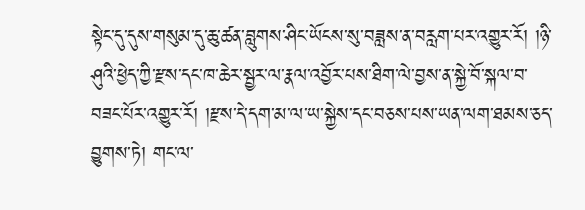སྟེང་དུ་དུས་གསུམ་དུ་ཆུ་ཚན་བླུགས་ཤིང་ཡོངས་སུ་བཟླས་ན་བརླག་པར་འགྱུར་རོ། །ཉི་ཤུའི་ཕྱེད་ཀྱི་རྫས་དང་ཁ་ཆེར་སྦྱར་ལ་རྣལ་འབྱོར་པས་ཐིག་ལེ་བྱས་ན་སྐྱེ་བོ་སྐལ་བ་བཟང་པོར་འགྱུར་རོ། །རྫས་དེ་དག་མ་ལ་ཡ་སྐྱེས་དང་བཅས་པས་ཡན་ལག་ཐམས་ཅད་བྱུགས་ཏེ། གང་ལ་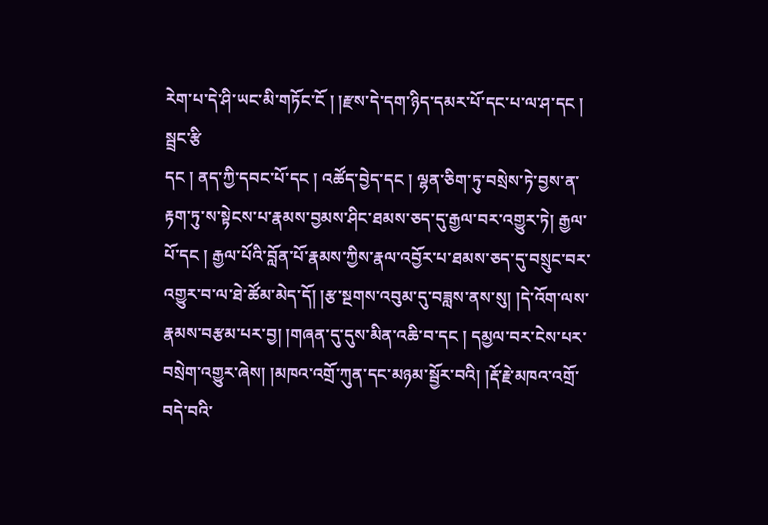རེག་པ་དེ་ཤི་ཡང་མི་གཏོང་ངོ ། །རྫས་དེ་དག་ཉིད་དམར་པོ་དང་པ་ལ་ཤ་དང ། སྦྲང་རྩི
དང ། ནད་ཀྱི་དབང་པོ་དང ། འཚོད་བྱེད་དང ། ལྷན་ཅིག་ཏུ་བསྲེས་ཏེ་བྱས་ན་རྟག་ཏུ་ས་སྟེངས་པ་རྣམས་བྱམས་ཤིང་ཐམས་ཅད་དུ་རྒྱལ་བར་འགྱུར་ཏེ། རྒྱལ་པོ་དང ། རྒྱལ་པོའི་བློན་པོ་རྣམས་ཀྱིས་རྣལ་འབྱོར་པ་ཐམས་ཅད་དུ་བསྲུང་བར་འགྱུར་བ་ལ་ཐེ་ཚོམ་མེད་དོ། །རྩ་སྔགས་འབུམ་དུ་བཟླས་ནས་སུ། །དེ་འོག་ལས་རྣམས་བརྩམ་པར་བྱ། །གཞན་དུ་དུས་མིན་འཆི་བ་དང ། དམྱལ་བར་ངེས་པར་བསྲེག་འགྱུར་ཞེས། །མཁའ་འགྲོ་ཀུན་དང་མཉམ་སྦྱོར་བའི། །རྡོ་རྗེ་མཁའ་འགྲོ་བདེ་བའི་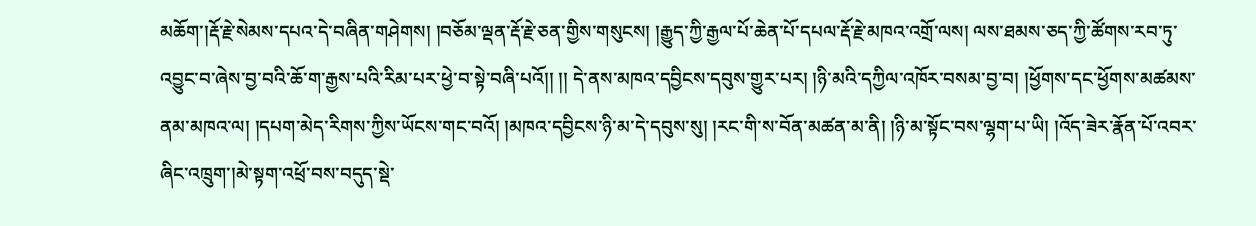མཆོག་།རྡོ་རྗེ་སེམས་དཔའ་དེ་བཞིན་གཤེགས། །བཅོམ་ལྡན་རྡོ་རྗེ་ཅན་གྱིས་གསུངས། །རྒྱུད་ཀྱི་རྒྱལ་པོ་ཆེན་པོ་དཔལ་རྡོ་རྗེ་མཁའ་འགྲོ་ལས། ལས་ཐམས་ཅད་ཀྱི་ཚོགས་རབ་ཏུ་འབྱུང་བ་ཞེས་བྱ་བའི་ཆོ་ག་རྒྱས་པའི་རིམ་པར་ཕྱེ་བ་སྟེ་བཞི་པའོ།། །། དེ་ནས་མཁའ་དབྱིངས་དབུས་གྱུར་པར། །ཉི་མའི་དཀྱིལ་འཁོར་བསམ་བྱ་བ། །ཕྱོགས་དང་ཕྱོགས་མཚམས་ནམ་མཁའ་ལ། །དཔག་མེད་རིགས་ཀྱིས་ཡོངས་གང་བའོ། །མཁའ་དབྱིངས་ཉི་མ་དེ་དབུས་སུ། །རང་གི་ས་བོན་མཚན་མ་ནི། །ཉི་མ་སྟོང་བས་ལྷག་པ་ཡི། །འོད་ཟེར་རྣོན་པོ་འབར་ཞིང་འཁྲུག་།མེ་སྟག་འཕྲོ་བས་བདུད་སྡེ་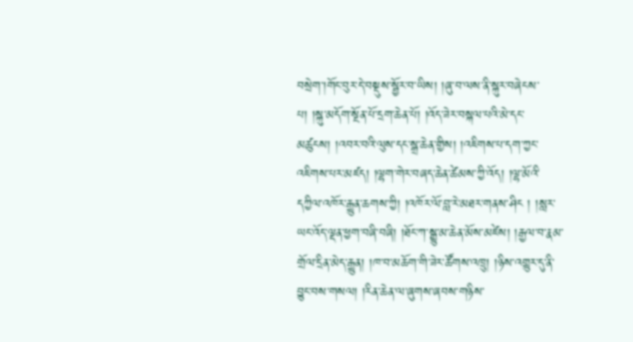བསྲེག་།གོང་བུར་དེ་བསྡུས་སྦྱོར་བ་ཡིས། །ཞུ་བ་ལས་ནི་སྐུར་བཞེངས་པ། །སྐུ་མདོག་སྔོན་པོ་དྲག་ཆེན་པོ། །འོད་ཟེར་བསྐལ་པའི་མེ་དང་མཚུངས། །འབར་བའི་ལུས་དང་སྒྲ་ཆེན་གྱིས། །འཇིགས་པ་དག་ཀྱང་འཇིགས་པར་མཛད། །ལྷག་གེར་བཞད་ཆེན་ཚེམས་ཀྱི་འོད། །ལྷ་མོའི་དཀྱིལ་འཁོར་རྒྱུན་ཆགས་ཀྱི། །འཁོར་ལོ་བླ་རེ་མཐར་གནས་ཤིང ། །སླར་ཡང་འོད་ལྡན་ཕྱག་བཞི་བཞི། །ཐོང་ཀ་སྒྱུ་མ་ཆེན་མོས་མཛེས། །རྒྱལ་བ་རྣམ་གྲོལ་དྲིན་མེད་རྒྱུན། །ཁ་བ་མཆོག་གི་ཟེར་ཚོགས་འཁྲུ། །ཉིས་འགྱུར་དུ་ནི་བྱུང་བས་གསལ། །རིན་ཆེན་ལ་ཞུགས་ཞབས་གཉིས་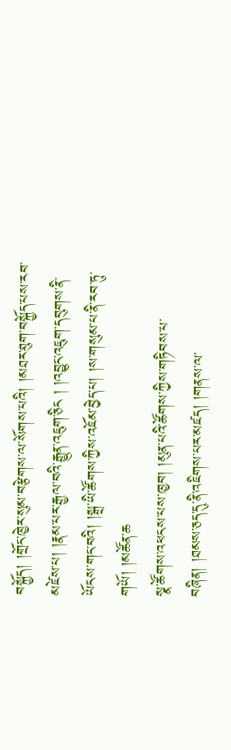བསྐྱོད། །གྲོང་ཁྱེར་སུམ་བརྩེགས་ལ་སོགས་པའི། །མཐར་ཐུག་བསྐྱོད་པས་རབ་མཛེས་པ། །རྣམ་པར་རྒྱལ་བའི་རྒྱུན་འཇུག་ཅིང ། །འབྱུང་འཇུག་དབུགས་ནི་ཡོངས་གང་བའི། །སྒྲ་ཡི་ཚོགས་ཀྱིས་འཇོམ་བྱེད་པ། །ས་གསུམ་པ་ནི་རབ་ཏུ་གཡོ། །མཚོན་ཆ
སྣ་ཚོགས་འཕངས་པས་ཁྱབ། །མུན་པའི་ཚོགས་ཀྱིས་གཏིབས་པ་བཞིན། །ཐམས་ཅད་དུ་ནི་འཇིགས་པར་མཛད། །གནས་ལ་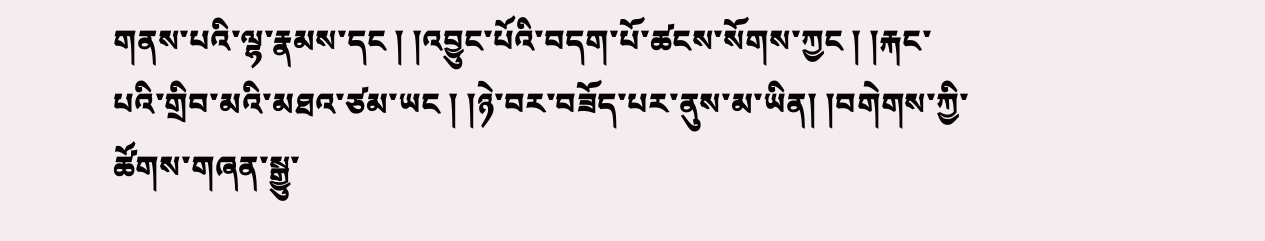གནས་པའི་ལྷ་རྣམས་དང ། །འབྱུང་པོའི་བདག་པོ་ཚངས་སོགས་ཀྱང ། །རྐང་པའི་གྲིབ་མའི་མཐའ་ཙམ་ཡང ། །ཉེ་བར་བཟོད་པར་ནུས་མ་ཡིན། །བགེགས་ཀྱི་ཚོགས་གཞན་སྒྱུ་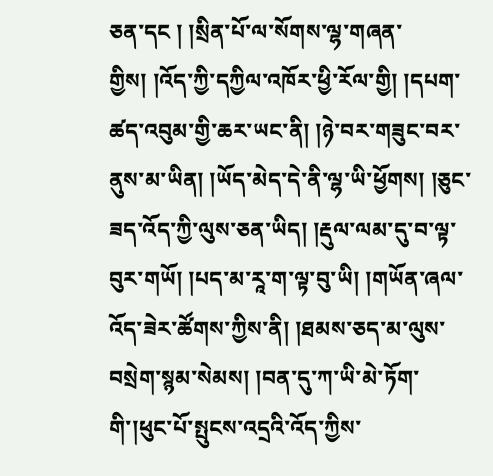ཅན་དང ། །སྲིན་པོ་ལ་སོགས་ལྷ་གཞན་གྱིས། །འོད་ཀྱི་དཀྱིལ་འཁོར་ཕྱི་རོལ་གྱི། །དཔག་ཚད་འབུམ་གྱི་ཆར་ཡང་ནི། །ཉེ་བར་གཟུང་བར་ནུས་མ་ཡིན། །ཡོད་མེད་དེ་ནི་ལྷ་ཡི་ཕྱོགས། །ཅུང་ཟད་འོད་ཀྱི་ལུས་ཅན་ཡིད། །རྡུལ་ལམ་དུ་བ་ལྟ་བུར་གཡོ། །པད་མ་རཱ་ག་ལྟ་བུ་ཡི། །གཡོན་ཞལ་འོད་ཟེར་ཚོགས་ཀྱིས་ནི། །ཐམས་ཅད་མ་ལུས་བསྲེག་སྙམ་སེམས། །བན་དུ་ཀ་ཡི་མེ་ཏོག་གི་།ཕུང་པོ་སྤུངས་འདྲའི་འོད་ཀྱིས་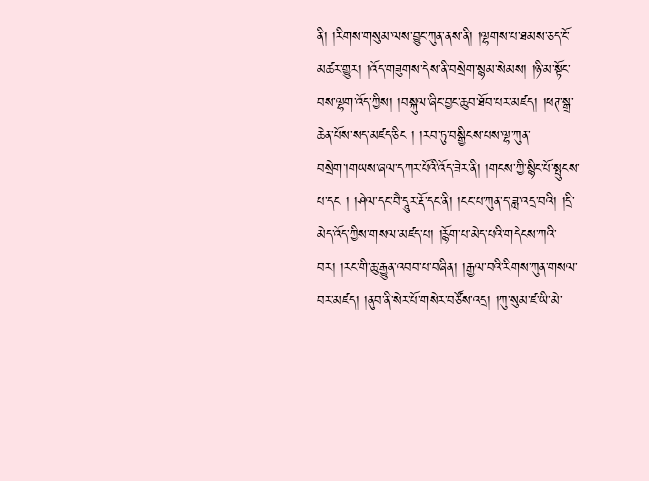ནི། །རིགས་གསུམ་ལས་བྱུང་ཀུན་ནས་ནི། །ལྷགས་པ་ཐམས་ཅད་ངོ་མཚར་གྱུར། །འོད་གཟུགས་དེས་ནི་བསྲེག་སྙམ་སེམས། །ཉི་མ་སྟོང་བས་ལྷག་འོད་ཀྱིས། །བསྐུལ་ཞིང་བྱང་ཆུབ་ཐོབ་པར་མཛད། །ཕཊ་སྒྲ་ཆེན་པོས་སད་མཛད་ཅིང ། །རབ་ཏུ་བསྒྱིངས་པས་ལྷ་ཀུན་བསྲེག་།གཡས་ཞལ་དཀར་པོའི་འོད་ཟེར་ནི། །གངས་ཀྱི་སྙིང་པོ་སྤུངས་པ་དང ། །ཤེལ་དང་བཻ་དཱུར་རྡོ་དང་ནི། །ངང་པ་ཀུན་ད་ཟླ་འདྲ་བའི། །དྲི་མེད་འོད་ཀྱིས་གསལ་མཛད་པ། །རྙོག་པ་མེད་པའི་གདེངས་ཀའི་བར། །རང་གི་ཆུ་རྒྱུན་འབབ་པ་བཞིན། །རྒྱལ་བའི་རིགས་ཀུན་གསལ་བར་མཛད། །ནུབ་ནི་སེར་པོ་གསེར་བཙོས་འདྲ། །ཀུ་སུམ་ཛ་ཡི་མེ་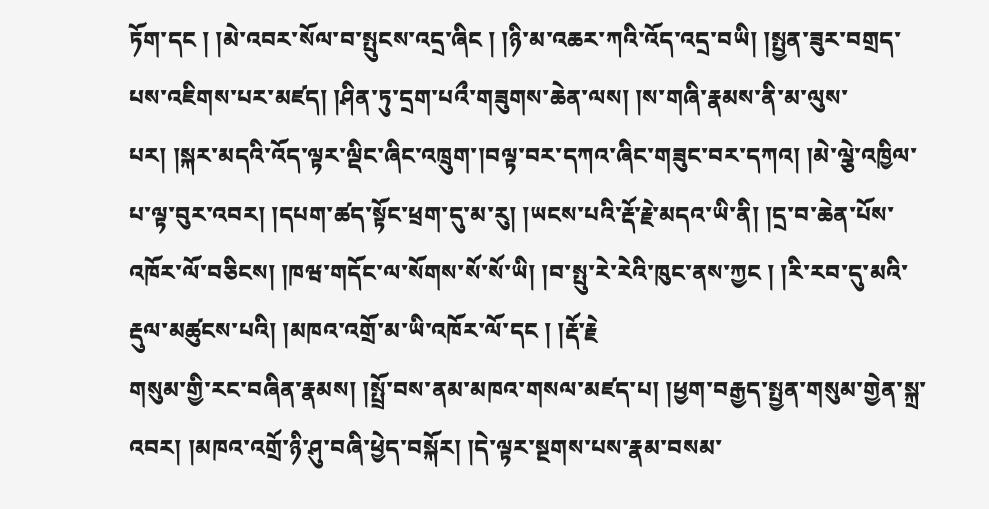ཏོག་དང ། །མེ་འབར་སོལ་བ་སྤུངས་འདྲ་ཞིང ། །ཉི་མ་འཆར་ཀའི་འོད་འདྲ་བཡི། །སྤྱན་ཟུར་བགྲད་པས་འཇིགས་པར་མཛད། །ཤིན་ཏུ་དྲག་པའྀ་གཟུགས་ཆེན་ལས། །ས་གཞི་རྣམས་ནི་མ་ལུས་པར། །སྐར་མདའི་འོད་ལྟར་ལྡིང་ཞིང་འཁྲུག་།བལྟ་བར་དཀའ་ཞིང་གཟུང་བར་དཀའ། །མེ་ལྕེ་འཁྱིལ་པ་ལྟ་བུར་འབར། །དཔག་ཚད་སྟོང་ཕྲག་དུ་མ་རུ། །ཡངས་པའི་རྡོ་རྗེ་མདའ་ཡི་ནི། །དྲ་བ་ཆེན་པོས་འཁོར་ལོ་བཅིངས། །ཁཝ་གདོང་ལ་སོགས་སོ་སོ་ཡི། །བ་སྤུ་རེ་རེའི་ཁུང་ནས་ཀྱང ། །རི་རབ་དུ་མའི་རྡུལ་མཚུངས་པའི། །མཁའ་འགྲོ་མ་ཡི་འཁོར་ལོ་དང ། །རྡོ་རྗེ
གསུམ་གྱི་རང་བཞིན་རྣམས། །སྤྲོ་བས་ནམ་མཁའ་གསལ་མཛད་པ། །ཕྱག་བརྒྱད་སྤྱན་གསུམ་གྱེན་སྐྲ་འབར། །མཁའ་འགྲོ་ཉི་ཤུ་བཞི་ཕྱེད་བསྐོར། །དེ་ལྟར་སྔགས་པས་རྣམ་བསམ་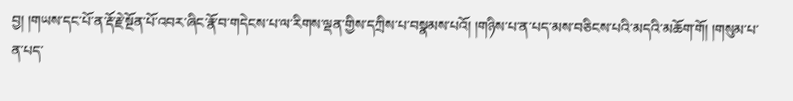བྱ། །གཡས་དང་པོ་ན་རྡོ་རྗེ་སྔོན་པོ་འབར་ཞིང་རྣོ་བ་གདེངས་པ་ལ་རིགས་ལྡན་གྱིས་དཀྲིས་པ་བསྣམས་པའོ། །གཉིས་པ་ན་པད་མས་བཅིངས་པའི་མདའི་མཆོག་གོ། །གསུམ་པ་ན་པད་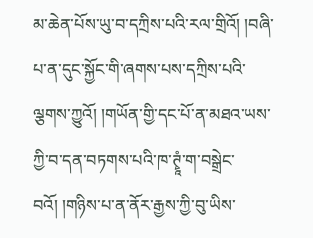མ་ཆེན་པོས་ཡུ་བ་དཀྲིས་པའི་རལ་གྲིའོ། །བཞི་པ་ན་དུང་སྐྱོང་གི་ཞགས་པས་དཀྲིས་པའི་ལྕགས་ཀྱུའོ། །གཡོན་གྱི་དང་པོ་ན་མཐའ་ཡས་ཀྱི་བ་དན་བཏགས་པའི་ཁ་ཊྭཱཾ་ག་བསྒྲེང་བའོ། །གཉིས་པ་ན་ནོར་རྒྱས་ཀྱི་བུ་ཡིས་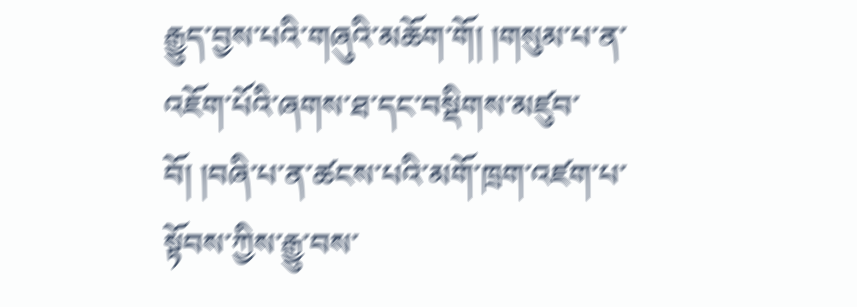རྒྱུད་བྱས་པའི་གཞུའི་མཆོག་གོ། །གསུམ་པ་ན་འཇོག་པོའི་ཞགས་ཐ་དང་བསྡིགས་མཛུབ་བོ། །བཞི་པ་ན་ཚངས་པའི་མགོ་ཁྲག་འཛག་པ་སྟོབས་ཀྱིས་རྒྱུ་བས་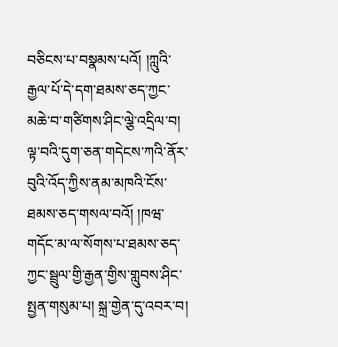བཅིངས་པ་བསྣམས་པའོ། །ཀླུའི་རྒྱལ་པོ་དེ་དག་ཐམས་ཅད་ཀྱང་མཆེ་བ་གཙིགས་ཤིང་ལྕེ་འདྲིལ་བ། ལྟ་བའི་དུག་ཅན་གདེངས་ཀའི་ནོར་བུའི་འོད་ཀྱིས་ནམ་མཁའི་ངོས་ཐམས་ཅད་གསལ་བའོ། །ཁཝ་གདོང་མ་ལ་སོགས་པ་ཐམས་ཅད་ཀྱང་སྦྲུལ་གྱི་རྒྱན་གྱིས་གླུབས་ཤིང་སྤྱན་གསུམ་པ། སྐྲ་གྱེན་དུ་འབར་བ།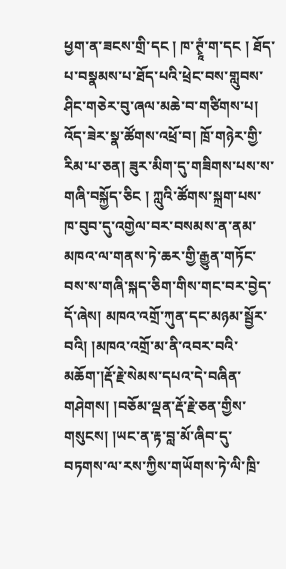ཕྱག་ན་ཟངས་གྲི་དང ། ཁ་ཊྭཱཾ་ག་དང ། ཐོད་པ་བསྣམས་པ་ཐོད་པའི་ཕྲེང་བས་གླུབས་ཤིང་གཅེར་བུ་ཞལ་མཆེ་བ་གཙིགས་པ། འོད་ཟེར་སྣ་ཚོགས་འཕྲོ་བ། ཁྲོ་གཉེར་གྱི་རིམ་པ་ཅན། ཟུར་མིག་དུ་གཟིགས་པས་ས་གཞི་བསྐྱོད་ཅིང ། ཀླུའི་ཚོགས་སྐྲག་པས་ཁ་བུབ་དུ་འགྱེལ་བར་བསམས་ན་ནམ་མཁའ་ལ་གནས་ཏེ་ཆར་གྱི་རྒྱུན་གཏོང་བས་ས་གཞི་སྐད་ཅིག་གིས་གང་བར་བྱེད་དོ་ཞེས། མཁའ་འགྲོ་ཀུན་དང་མཉམ་སྦྱོར་བའི། །མཁའ་འགྲོ་མ་ནི་འབར་བའི་མཆོག་།རྡོ་རྗེ་སེམས་དཔའ་དེ་བཞིན་གཤེགས། །བཅོམ་ལྡན་རྡོ་རྗེ་ཅན་གྱིས་གསུངས། །ཡང་ན་རྟ་བླ་མོ་ཞིབ་དུ་བཏགས་ལ་རས་ཀྱིས་གཡོགས་ཏེ་ལི་ཁྲི་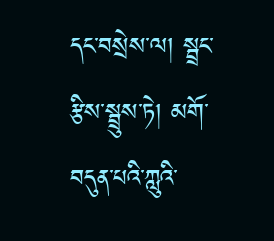དང་བསྲེས་ལ། སྦྲང་རྩིས་སྦྲུས་ཏེ། མགོ་བདུན་པའི་ཀླུའི་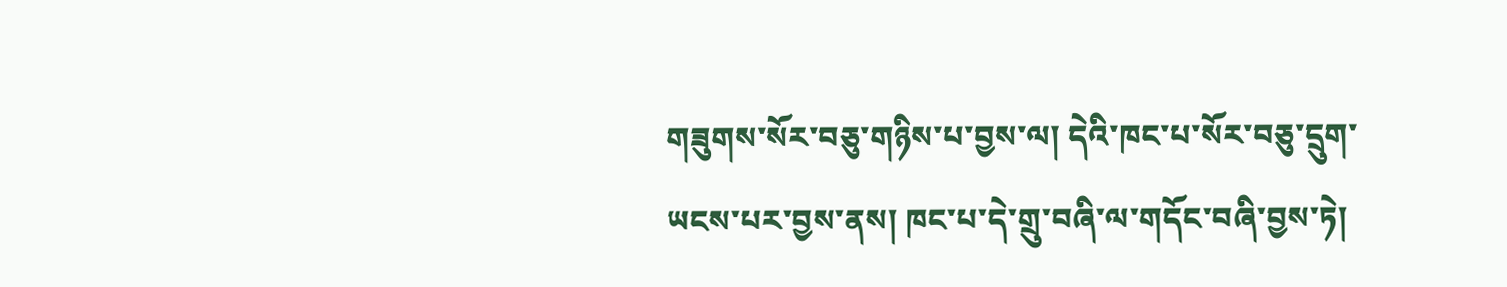གཟུགས་སོར་བཅུ་གཉིས་པ་བྱས་ལ། དེའི་ཁང་པ་སོར་བཅུ་དྲུག་ཡངས་པར་བྱས་ནས། ཁང་པ་དེ་གྲུ་བཞི་ལ་གདོང་བཞི་བྱས་ཏེ།